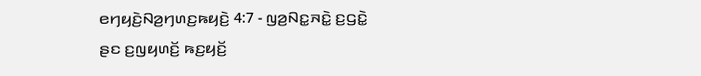ꤕꤚꤟꤢꤧ꤬ꤡꤤ꤬ꤚꤛꤢ꤬ꤒꤟꤢꤧ꤬ 4:7 - ꤜꤤ꤬ꤡꤢ꤭ꤏꤢꤧ꤭ ꤢ꤬ꤞꤢꤧ꤭ ꤔꤢ ꤢ꤬ꤜꤟꤛꤢꤩ꤬ ꤒꤢ꤬ꤟꤢꤩ꤬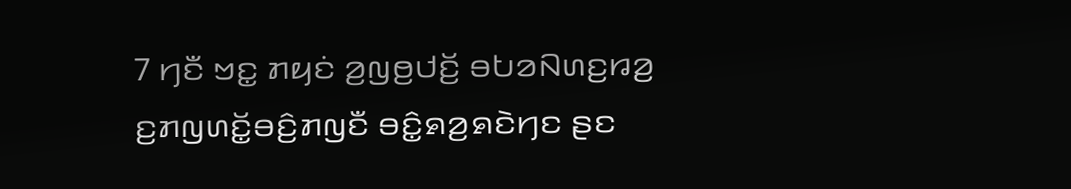7 ꤚꤢꤪ ꤠꤢ꤭ ꤊꤟꤢꤦ ꤤ꤬ꤜꤥ꤬ꤓꤢꤩ꤬ ꤋꤝꤤꤡꤛꤢ꤬ꤙꤤ꤬ ꤢ꤬ꤊꤜꤛꤢꤩ꤭ꤋꤢꤨ꤬ꤊꤜꤢꤪ ꤋꤢꤨ꤭ꤎꤤ꤬ꤎꤢꤧꤚꤢ ꤔꤢ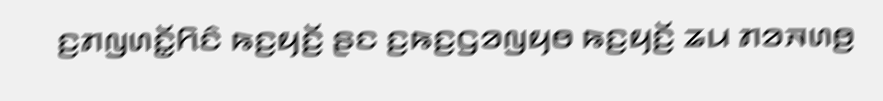ꤢ꤬ꤊꤜꤛꤢꤩ꤭ꤖꤢꤨ ꤒꤢ꤬ꤟꤢꤩ꤬ ꤔꤢ ꤢ꤬ꤒꤢ꤬ꤞꤤꤜꤟꤥ ꤒꤢ꤬ꤟꤢꤩ꤬ ꤘꤣ ꤊꤤꤏꤛꤥ꤬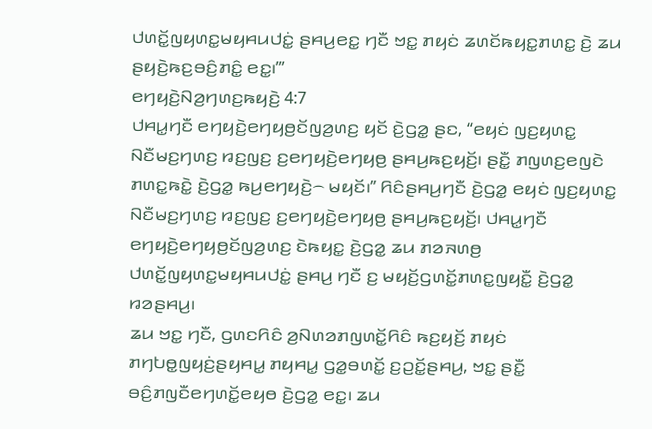ꤓꤛꤢꤩ꤭ꤜꤟꤛꤢ꤭ꤗꤟꤌꤣꤓꤢꤦ꤭ ꤔꤌꤣ꤬ꤕꤢ꤭ ꤚꤢꤪ ꤠꤢ꤭ ꤊꤟꤢꤦ ꤘꤛꤢꤩꤒꤟꤢ꤭ꤊꤛꤢ꤭ ꤢꤧ꤬ ꤘꤣ ꤔꤟꤢꤧ꤬ꤒꤢ꤬ꤋꤢꤨ꤬ꤊꤢꤨ꤭ ꤕꤢ꤭꤯’”
ꤕꤚꤟꤢꤧ꤬ꤡꤤ꤬ꤚꤛꤢ꤬ꤒꤟꤢꤧ꤬ 4:7
ꤓꤌꤣ꤭ꤚꤢꤪ ꤕꤚꤟꤢꤧ꤬ꤕꤚꤟꤥ꤬ꤢꤩꤜꤤ꤬ꤛꤢ꤬ ꤟꤢꤩ ꤢꤧ꤬ꤞꤤ꤭ ꤔꤢ, “ꤕꤟꤢꤦ ꤜꤢ꤬ꤟꤛꤢ꤭ ꤡꤢꤪꤗꤢ꤬ꤚꤛꤢ꤬ ꤙꤢ꤬ꤜꤢ꤬ ꤢ꤬ꤕꤚꤟꤢꤧ꤬ꤕꤚꤟꤥ꤬ ꤔꤌꤣ꤬ꤒꤢ꤬ꤟꤢꤩ꤬꤯ ꤔꤢꤪ꤭ ꤊꤜꤛꤢ꤬ꤕꤜꤢꤧ ꤊꤛꤢ꤭ꤒꤢꤧ꤭ ꤢꤧ꤬ꤞꤤ꤭ ꤒꤣ꤬ꤕꤚꤟꤢꤧ꤬꤮ ꤗꤟꤢꤩ꤯” ꤖꤢꤨꤔꤌꤣ꤬ꤚꤢꤪ ꤢꤧ꤬ꤞꤤ꤭ ꤕꤟꤢꤦ ꤜꤢ꤬ꤟꤛꤢ꤭ ꤡꤢꤪꤗꤢ꤬ꤚꤛꤢ꤬ ꤙꤢ꤬ꤜꤢ꤬ ꤢ꤬ꤕꤚꤟꤢꤧ꤬ꤕꤚꤟꤥ꤬ ꤔꤌꤣ꤬ꤒꤢ꤬ꤟꤢꤩ꤬꤯ ꤓꤌꤣ꤭ꤚꤢꤪ ꤕꤚꤟꤢꤧ꤬ꤕꤚꤟꤥ꤬ꤢꤩꤜꤤ꤬ꤛꤢ꤬ ꤢꤧꤒꤟꤢ꤭ ꤢꤧ꤬ꤞꤤ꤭ ꤘꤣ ꤊꤤꤏꤛꤥ꤬ ꤓꤛꤢꤩ꤭ꤜꤟꤛꤢ꤭ꤗꤟꤌꤣꤓꤢꤦ꤭ ꤔꤌꤣ꤬ ꤚꤢꤪ ꤢ꤬ ꤗꤟꤢꤩ꤬ꤞꤛꤢꤩ꤭ꤊꤛꤢ꤭ꤜꤟꤢꤪ꤭ ꤢꤧ꤬ꤞꤤ꤭ ꤙꤤꤔꤌꤣ꤬꤯
ꤘꤣ ꤠꤢ꤭ ꤚꤢꤪ, ꤞꤛꤢꤖꤢꤨ ꤤ꤬ꤡꤛꤤꤊꤜꤛꤢꤩ꤭ꤖꤢꤨ ꤒꤢ꤬ꤟꤢꤩ꤬ ꤊꤟꤢꤦ ꤊꤚꤝꤥ꤭ꤜꤟꤢꤦ꤬ꤔꤟꤌꤣ꤭ ꤊꤟꤌꤣ꤭ ꤞꤤ꤭ꤋꤛꤢꤩ꤭ ꤢ꤬ꤑꤢꤩ꤭ꤔꤌꤣ꤬, ꤠꤢ꤭ ꤔꤢꤪ꤭ ꤋꤢꤨ꤬ꤊꤜꤢꤪꤕꤚꤛꤢꤩ꤭ꤕꤟꤥ ꤢꤧ꤬ꤞꤤ꤭ ꤕꤢ꤭꤯ ꤘꤣ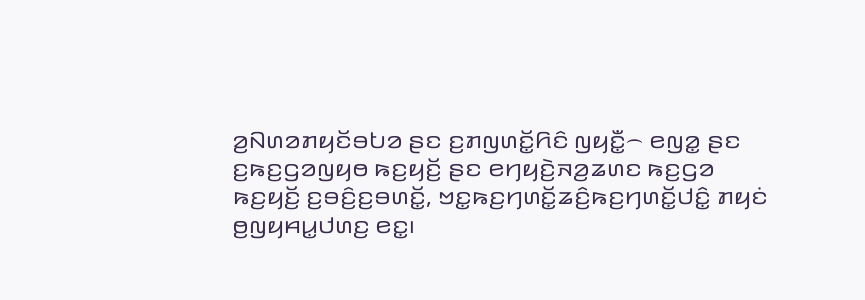ꤤ꤬ꤡꤛꤤꤊꤟꤢꤩꤋꤝꤤ ꤔꤢ ꤢ꤬ꤊꤜꤛꤢꤩ꤭ꤖꤢꤨ ꤜꤟꤢꤪ꤭꤮ ꤕꤜꤤ꤭ ꤔꤢ ꤢ꤬ꤒꤢ꤬ꤞꤤꤜꤟꤥ ꤒꤢ꤬ꤟꤢꤩ꤬ ꤔꤢ ꤕꤚꤟꤢꤧ꤬ꤏꤤ꤬ꤘꤛꤢ ꤒꤢ꤬ꤞꤤ ꤒꤢ꤬ꤟꤢꤩ꤬ ꤢ꤬ꤋꤢꤨ꤬ꤢ꤬ꤋꤛꤢꤩ꤭, ꤠꤢ꤭ꤒꤢ꤬ꤚꤛꤢꤩ꤭ꤘꤢꤨ꤬ꤒꤢ꤬ꤚꤛꤢꤩ꤭ꤓꤢꤨ꤭ ꤊꤟꤢꤦ ꤥ꤬ꤜꤟꤌꤣ꤭ꤓꤛꤢ꤬ ꤕꤢ꤭꤯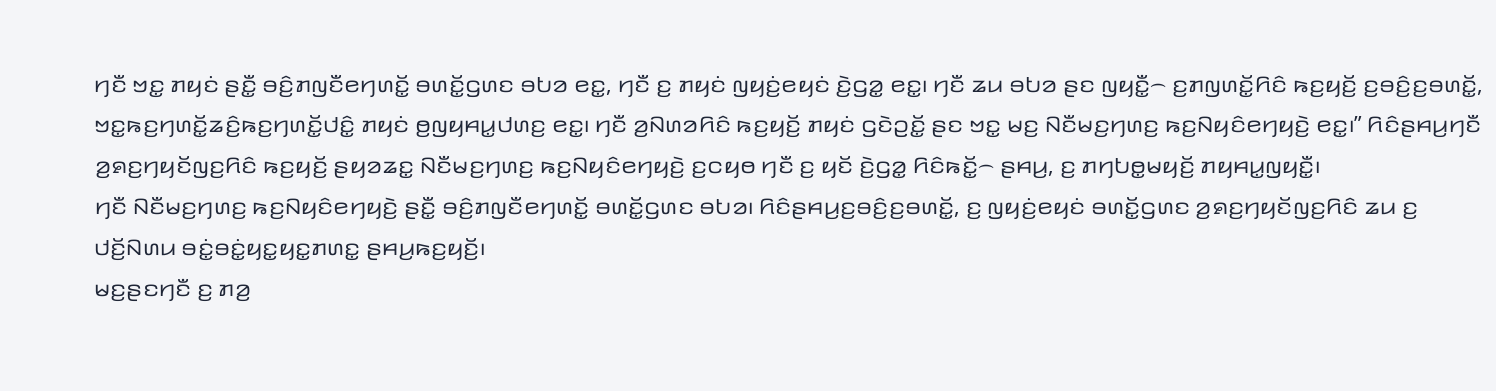ꤚꤢꤪ ꤠꤢ꤭ ꤊꤟꤢꤦ ꤔꤢꤪ꤭ ꤋꤢꤨ꤬ꤊꤜꤢꤪꤕꤚꤛꤢꤩ꤭ ꤋꤛꤢꤩ꤭ꤞꤛꤢ ꤋꤝꤤ ꤕꤢ꤭, ꤚꤢꤪ ꤢ꤬ ꤊꤟꤢꤦ ꤜꤟꤢꤦ꤬ꤕꤟꤢꤦ ꤢꤧ꤬ꤞꤤ꤭ ꤕꤢ꤭꤯ ꤚꤢꤪ ꤘꤣ ꤋꤝꤤ ꤔꤢ ꤜꤟꤢꤪ꤭꤮ ꤢ꤬ꤊꤜꤛꤢꤩ꤭ꤖꤢꤨ ꤒꤢ꤬ꤟꤢꤩ꤬ ꤢ꤬ꤋꤢꤨ꤬ꤢ꤬ꤋꤛꤢꤩ꤭, ꤠꤢ꤭ꤒꤢ꤬ꤚꤛꤢꤩ꤭ꤘꤢꤨ꤬ꤒꤢ꤬ꤚꤛꤢꤩ꤭ꤓꤢꤨ꤭ ꤊꤟꤢꤦ ꤥ꤬ꤜꤟꤌꤣ꤭ꤓꤛꤢ꤬ ꤕꤢ꤭꤯ ꤚꤢꤪ ꤤ꤬ꤡꤛꤤꤖꤢꤨ ꤒꤢ꤬ꤟꤢꤩ꤬ ꤊꤟꤢꤦ ꤞꤢꤧꤑꤢꤩ꤭ ꤔꤢ ꤠꤢ꤭ ꤗꤢ꤬ ꤡꤢꤪꤗꤢ꤬ꤚꤛꤢ꤬ ꤒꤢ꤬ꤡꤟꤢꤨꤕꤚꤟꤢꤧ꤬ ꤕꤢ꤭꤯” ꤖꤢꤨꤔꤌꤣ꤬ꤚꤢꤪ ꤤ꤬ꤎꤢ꤬ꤚꤟꤢꤩꤜꤢ꤬ꤖꤢꤨ ꤒꤢ꤬ꤟꤢꤩ꤬ ꤔꤟꤤꤘꤢ꤭ ꤡꤢꤪꤗꤢ꤬ꤚꤛꤢ꤬ ꤒꤢ꤬ꤡꤟꤢꤨꤕꤚꤟꤢꤧ꤬ ꤢ꤬ꤍꤟꤥ ꤚꤢꤪ ꤢ꤬ ꤟꤢꤩ ꤢꤧ꤬ꤞꤤ꤭ ꤖꤢꤨꤒꤢꤩ꤭꤮ ꤔꤌꤣ꤬, ꤢ꤬ ꤊꤚꤝꤥ꤭ꤗꤟꤢꤩ꤬ ꤊꤟꤌꤣ꤭ꤜꤟꤢꤪ꤭꤯
ꤚꤢꤪ ꤡꤢꤪꤗꤢ꤬ꤚꤛꤢ꤬ ꤒꤢ꤬ꤡꤟꤢꤨꤕꤚꤟꤢꤧ꤬ ꤔꤢꤪ꤭ ꤋꤢꤨ꤬ꤊꤜꤢꤪꤕꤚꤛꤢꤩ꤭ ꤋꤛꤢꤩ꤭ꤞꤛꤢ ꤋꤝꤤ꤯ ꤖꤢꤨꤔꤌꤣ꤬ꤢ꤬ꤋꤢꤨ꤬ꤢ꤬ꤋꤛꤢꤩ꤭, ꤢ꤬ ꤜꤟꤢꤦ꤬ꤕꤟꤢꤦ ꤋꤛꤢꤩ꤭ꤞꤛꤢ ꤤ꤬ꤎꤢ꤬ꤚꤟꤢꤩꤜꤢ꤬ꤖꤢꤨ ꤘꤣ ꤢ꤬ ꤓꤢꤩ꤬ꤡꤛꤣ ꤋꤢꤦ꤭ꤋꤢꤦ꤭ꤟꤢ꤭ꤟꤢ꤭ꤊꤛꤢ꤭ ꤔꤌꤣ꤬ꤒꤢ꤬ꤟꤢꤩ꤬꤯
ꤗꤢ꤬ꤔꤢꤚꤢꤪ ꤢ꤬ ꤊꤤ꤬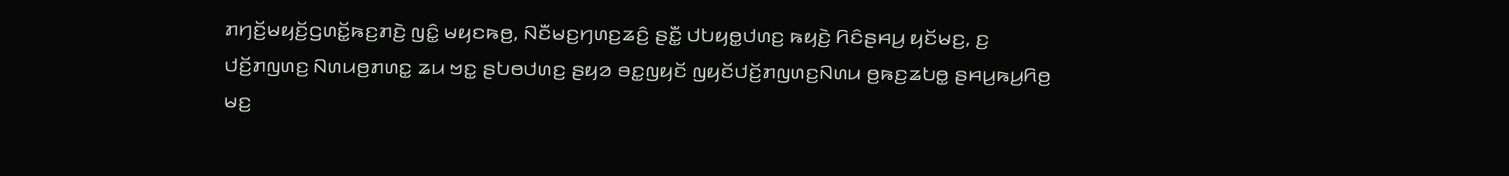ꤊꤚꤢꤩ꤬ꤗꤟꤢꤩ꤬ꤞꤛꤢꤩ꤭ꤒꤢ꤬ꤊꤢꤧ꤬ ꤜꤢꤨ꤭ ꤗꤟꤢꤒꤥ꤬, ꤡꤢꤪꤗꤢ꤬ꤚꤛꤢ꤬ꤘꤢꤨ꤬ ꤔꤢꤪ꤭ ꤓꤝꤟꤥ꤭ꤓꤛꤢ꤬ ꤒꤟꤢꤧ꤬ ꤖꤢꤨꤔꤌꤣ꤬ ꤟꤢꤩꤗꤢ꤬, ꤢ꤬ ꤓꤢꤩ꤬ꤊꤜꤛꤢ꤬ ꤡꤛꤣꤥ꤬ꤊꤛꤢ꤭ ꤘꤣ ꤠꤢ꤭ ꤔꤝꤥꤓꤛꤢ꤬ ꤔꤟꤤ ꤋꤢ꤭ꤜꤟꤢꤩ ꤜꤟꤢꤩꤓꤢꤩ꤬ꤊꤜꤛꤢ꤬ꤡꤛꤣ ꤥ꤬ꤒꤢ꤬ꤘꤝꤥ꤭ ꤔꤌꤣ꤬ꤒꤣ꤬ꤖꤥ꤬ ꤗꤢ꤬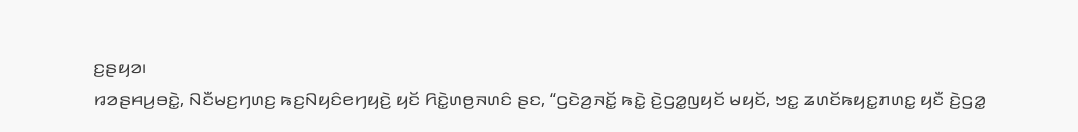ꤢ꤬ꤔꤟꤤ꤯
ꤙꤤꤔꤌꤣ꤬ꤋꤢꤧ꤭, ꤡꤢꤪꤗꤢ꤬ꤚꤛꤢ꤬ ꤒꤢ꤬ꤡꤟꤢꤨꤕꤚꤟꤢꤧ꤬ ꤟꤢꤩ ꤖꤢꤧ꤭ꤛꤥ꤬ꤏꤛꤢꤨ ꤔꤢ, “ꤞꤢꤧꤤ꤬ꤏꤢꤩ꤭ ꤒꤢꤧ꤭ ꤢꤧ꤬ꤞꤤ꤭ꤜꤟꤢꤩ ꤗꤟꤢꤩ, ꤠꤢ꤭ ꤘꤛꤢꤩꤒꤟꤢ꤭ꤊꤛꤢ꤭ ꤟꤢꤪ ꤢꤧ꤬ꤞꤤ꤭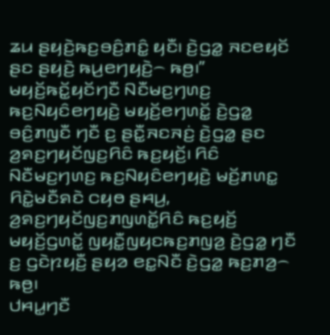ꤘꤣ ꤔꤟꤢꤧ꤬ꤒꤢ꤬ꤋꤢꤨ꤬ꤊꤢꤨ꤭ ꤟꤢꤪ꤯ ꤢꤧ꤬ꤞꤤ꤭ ꤏꤢꤕꤟꤢꤩ ꤔꤢ ꤔꤟꤢꤧ꤬ ꤒꤣ꤬ꤕꤚꤟꤢꤧ꤬꤮ ꤒꤥ꤬꤯”
ꤗꤟꤢꤩ꤬ꤒꤢꤩ꤭ꤟꤢꤩꤚꤢꤪ ꤡꤢꤪꤗꤢ꤬ꤚꤛꤢ꤬ ꤒꤢ꤬ꤡꤟꤢꤨꤕꤚꤟꤢꤧ꤬ ꤗꤟꤢꤩ꤬ꤕꤚꤛꤢꤩ꤭ ꤢꤧ꤬ꤞꤤ꤭ ꤋꤢꤨ꤬ꤊꤜꤢꤪ ꤚꤢꤪ ꤢ꤬ ꤔꤢꤪ꤭ꤏꤢꤏꤢꤦ꤬ ꤢꤧ꤬ꤞꤤ꤭ ꤔꤢ ꤤ꤬ꤎꤢ꤬ꤚꤟꤢꤩꤜꤢ꤬ꤖꤢꤨ ꤒꤢ꤬ꤟꤢꤩ꤬꤯ ꤖꤢꤨ ꤡꤢꤪꤗꤢ꤬ꤚꤛꤢ꤬ ꤒꤢ꤬ꤡꤟꤢꤨꤕꤚꤟꤢꤧ꤬ ꤗꤢꤩ꤬ꤊꤛꤢ꤭ ꤖꤢꤧ꤭ꤗꤢꤪꤎꤢꤧ ꤍꤟꤥ ꤔꤌꤣ꤬, ꤤ꤬ꤎꤢ꤬ꤚꤟꤢꤩꤜꤢ꤬ꤊꤜꤛꤢꤩ꤭ꤖꤢꤨ ꤒꤢ꤬ꤟꤢꤩ꤬ ꤗꤟꤢꤩ꤬ꤞꤛꤢꤩ꤭ ꤜꤟꤢꤪ꤭ꤜꤟꤢꤒꤢ꤬ꤊꤜꤤ꤬ ꤢꤧ꤬ꤞꤤ꤭ ꤚꤢꤪ ꤢ꤬ ꤞꤢꤧꤐꤟꤢꤪ꤬ ꤔꤟꤤ ꤕꤢ꤭ꤡꤢꤪ ꤢꤧ꤬ꤞꤤ꤭ ꤒꤢ꤬ꤊꤤ꤬꤮ ꤒꤥ꤬꤯
ꤓꤌꤣ꤭ꤚꤢꤪ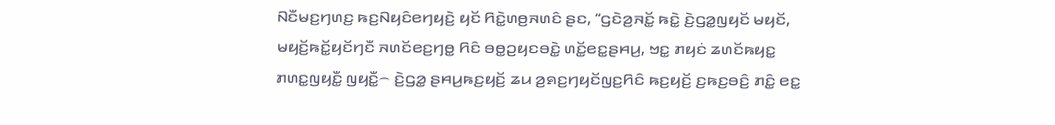ꤡꤢꤪꤗꤢ꤬ꤚꤛꤢ꤬ ꤒꤢ꤬ꤡꤟꤢꤨꤕꤚꤟꤢꤧ꤬ ꤟꤢꤩ ꤖꤢꤧ꤭ꤛꤥ꤬ꤏꤛꤢꤨ ꤔꤢ, “ꤞꤢꤧꤤ꤬ꤏꤢꤩ꤭ ꤒꤢꤧ꤭ ꤢꤧ꤬ꤞꤤ꤭ꤜꤟꤢꤩ ꤗꤟꤢꤩ, ꤗꤟꤢꤩ꤬ꤒꤢꤩ꤭ꤟꤢꤩꤚꤢꤪ ꤏꤛꤢꤩꤕꤢ꤬ꤚꤥ꤭ ꤖꤢꤨ ꤋꤥ꤭ꤑꤟꤢꤋꤢꤧ꤭ ꤛꤢꤩ꤭ꤕꤢ꤭ꤔꤌꤣ꤬, ꤠꤢ꤭ ꤊꤟꤢꤦ ꤘꤛꤢꤩꤒꤟꤢ꤭ ꤊꤛꤢ꤭ꤜꤟꤢꤪ꤭ ꤜꤟꤢꤪ꤭꤮ ꤢꤧ꤬ꤞꤤ꤭ ꤔꤌꤣ꤬ꤒꤢ꤬ꤟꤢꤩ꤬ ꤘꤣ ꤤ꤬ꤎꤢ꤬ꤚꤟꤢꤩꤜꤢ꤬ꤖꤢꤨ ꤒꤢ꤬ꤟꤢꤩ꤬ ꤢ꤬ꤒꤢ꤬ꤋꤢꤨ꤬ ꤊꤢꤨ꤭ ꤕꤢ꤭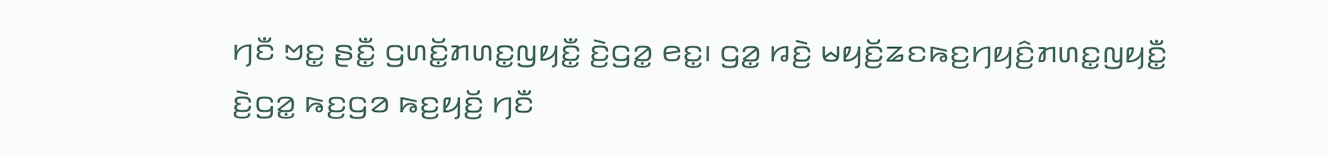ꤚꤢꤪ ꤠꤢ꤭ ꤔꤢꤪ꤭ ꤞꤛꤢꤩ꤭ꤊꤛꤢ꤭ꤜꤟꤢꤪ꤭ ꤢꤧ꤬ꤞꤤ꤭ ꤕꤢ꤭꤯ ꤞꤤ꤭ ꤙꤢꤧ꤬ ꤗꤟꤢꤩ꤬ꤘꤢꤒꤢ꤬ꤚꤟꤢꤨ꤬ꤊꤛꤢ꤭ꤜꤟꤢꤪ꤭ ꤢꤧ꤬ꤞꤤ꤭ ꤒꤢ꤬ꤞꤤ ꤒꤢ꤬ꤟꤢꤩ꤬ ꤚꤢꤪ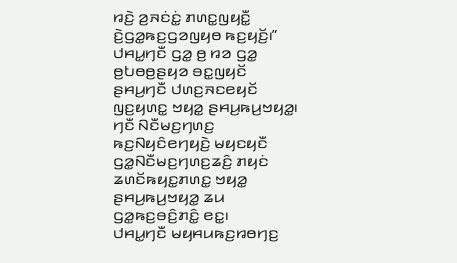ꤙꤢꤧ꤬ ꤤ꤬ꤏꤢꤦꤢꤦ꤭ ꤊꤛꤢ꤭ꤜꤟꤢꤪ꤭ ꤢꤧ꤬ꤞꤤ꤭ꤒꤢ꤬ꤞꤤꤜꤟꤥ ꤒꤢ꤬ꤟꤢꤩ꤬꤯”
ꤓꤌꤣ꤭ꤚꤢꤪ ꤞꤤ꤭ ꤥ꤬ ꤙꤤ ꤞꤤ꤭ ꤥ꤬ꤝꤥꤥ꤬ꤔꤟꤤ ꤋꤢ꤭ꤜꤟꤢꤩ ꤔꤌꤣ꤬ꤚꤢꤪ ꤓꤛꤢ꤬ꤏꤢꤕꤟꤢꤩ ꤜꤢ꤬ꤟꤛꤢ꤭ ꤠꤟꤤ꤭ ꤔꤌꤣ꤬ꤒꤣ꤬ꤠꤟꤤ꤭꤯ ꤚꤢꤪ ꤡꤢꤪꤗꤢ꤬ꤚꤛꤢ꤬ ꤒꤢ꤬ꤡꤟꤢꤨꤕꤚꤟꤢꤧ꤬ ꤗꤟꤢꤟꤢꤪ ꤞꤤ꤭ꤡꤢꤪꤗꤢ꤬ꤚꤛꤢ꤬ꤘꤢꤨ꤬ ꤊꤟꤢꤦ ꤘꤛꤢꤩꤒꤟꤢ꤭ꤊꤛꤢ꤭ ꤠꤟꤤ꤭ ꤔꤌꤣ꤬ꤒꤣ꤬ꤠꤟꤤ꤭ ꤘꤣ ꤞꤤ꤭ꤒꤢ꤬ꤋꤢꤨ꤬ꤊꤢꤨ꤭ ꤕꤢ꤭꤯
ꤓꤌꤣ꤭ꤚꤢꤪ ꤗꤟꤌꤣꤒꤢ꤬ꤙꤥꤚꤢ꤬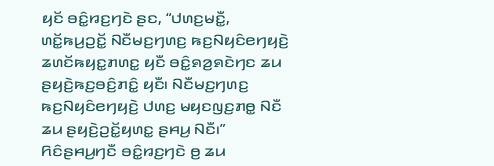ꤟꤢꤩ ꤋꤢꤨ꤭ꤙꤢ꤬ꤚꤢꤧ ꤔꤢ, “ꤓꤛꤢ꤬ꤗꤢꤪ꤭, ꤛꤢꤩ꤭ꤒꤣ꤬ꤑꤢꤩ꤭ ꤡꤢꤪꤗꤢ꤬ꤚꤛꤢ꤬ ꤒꤢ꤬ꤡꤟꤢꤨꤕꤚꤟꤢꤧ꤬ ꤘꤛꤢꤩꤒꤟꤢ꤭ꤊꤛꤢ꤭ ꤟꤢꤪ ꤋꤢꤨ꤭ꤎꤤ꤬ꤎꤢꤧꤚꤢ ꤘꤣ ꤔꤟꤢꤧ꤬ꤒꤢ꤬ꤋꤢꤨ꤬ꤊꤢꤨ꤭ ꤟꤢꤪ꤯ ꤡꤢꤪꤗꤢ꤬ꤚꤛꤢ꤬ ꤒꤢ꤬ꤡꤟꤢꤨꤕꤚꤟꤢꤧ꤬ ꤓꤛꤢ꤬ ꤗꤟꤢꤜꤢ꤬ꤊꤥ꤭ ꤡꤢꤪ ꤘꤣ ꤔꤟꤢꤧ꤬ꤑꤢꤩ꤭ꤟꤛꤢ꤭ ꤔꤌꤣ꤬ ꤡꤢꤪ꤯” ꤖꤢꤨꤔꤌꤣ꤬ꤚꤢꤪ ꤋꤢꤨ꤭ꤙꤢ꤬ꤚꤢꤧ ꤥ꤬ ꤘꤣ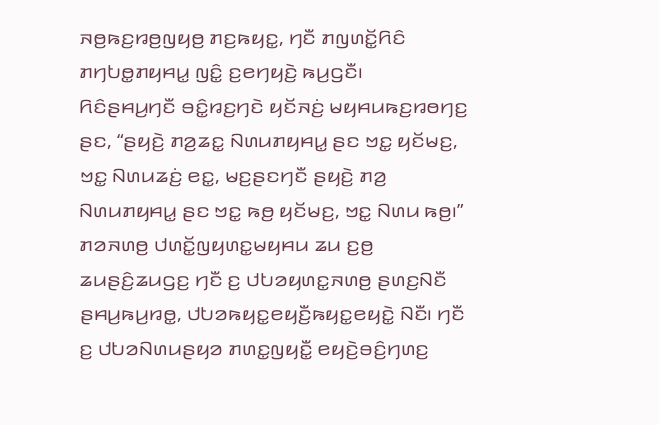ꤏꤥ꤬ꤒꤢ꤬ꤙꤥ꤬ꤜꤟꤥ꤬ ꤊꤢ꤬ꤒꤟꤢ꤭, ꤚꤢꤪ ꤊꤜꤛꤢꤩ꤭ꤖꤢꤨ ꤊꤚꤝꤥ꤭ꤊꤟꤌꤣ꤭ ꤜꤢꤨ꤭ ꤢ꤬ꤕꤚꤟꤢꤧ꤬ ꤒꤣ꤬ꤞꤢꤪ꤯
ꤖꤢꤨꤔꤌꤣ꤬ꤚꤢꤪ ꤋꤢꤨ꤭ꤙꤢ꤬ꤚꤢꤧ ꤟꤢꤩꤏꤢꤦ꤬ ꤗꤟꤌꤣꤒꤢ꤬ꤙꤥꤚꤢ꤬ ꤔꤢ, “ꤔꤟꤢꤧ꤬ ꤊꤤ꤬ꤘꤢ꤭ ꤡꤛꤣꤊꤟꤌꤣ꤭ ꤔꤢ ꤠꤢ꤭ ꤟꤢꤩꤗꤢ꤬, ꤠꤢ꤭ ꤡꤛꤣꤘꤢꤦ꤬ ꤕꤢ꤭, ꤗꤢ꤬ꤔꤢꤚꤢꤪ ꤔꤟꤢꤧ꤬ ꤊꤤ꤬ ꤡꤛꤣꤊꤟꤌꤣ꤭ ꤔꤢ ꤠꤢ꤭ ꤒꤥ꤬ ꤟꤢꤩꤗꤢ꤬, ꤠꤢ꤭ ꤡꤛꤣ ꤒꤥ꤬꤯”
ꤊꤤꤏꤛꤥ꤬ ꤓꤛꤢꤩ꤭ꤜꤟꤛꤢ꤭ꤗꤟꤌꤣ ꤘꤣ ꤢ꤬ꤥ꤬ ꤘꤣꤔꤢꤨ꤬ꤘꤣꤞꤢ꤬ ꤚꤢꤪ ꤢ꤬ ꤓꤝꤤꤟꤛꤢ꤭ꤏꤛꤥ꤬ ꤔꤛꤢ꤬ꤡꤢꤪ ꤔꤌꤣ꤬ꤒꤣ꤬ꤙꤥ꤭, ꤓꤝꤤꤒꤟꤢ꤭ꤕꤟꤢꤪ꤬ꤒꤟꤢ꤭ꤕꤟꤢꤧ꤭ ꤡꤢꤪ꤯ ꤚꤢꤪ ꤢ꤬ ꤓꤝꤤꤡꤛꤣꤔꤟꤤ ꤊꤛꤢ꤭ꤜꤟꤢꤪ꤭ ꤕꤟꤢꤧ꤬ꤋꤢꤨ꤬ꤚꤛꤢ꤬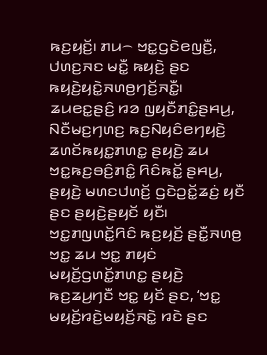ꤒꤢ꤬ꤟꤢꤩ꤬꤯ ꤊꤣ꤮ ꤠꤢ꤭ꤞꤢꤧꤕꤜꤢꤪ꤬, ꤓꤛꤢ꤬ꤏꤢ ꤗꤢꤪ꤭ ꤒꤟꤢꤧ꤬ ꤔꤢ ꤒꤟꤢꤧ꤬ꤟꤢꤧ꤭ꤏꤛꤥ꤬ꤚꤢꤩ꤬ꤏꤢꤪ꤭꤯
ꤘꤣꤕꤢ꤭ꤔꤢꤨ꤬ ꤙꤤ ꤜꤟꤢꤪꤊꤢꤨ꤭ꤔꤌꤣ꤬, ꤡꤢꤪꤗꤢ꤬ꤚꤛꤢ꤬ ꤒꤢ꤬ꤡꤟꤢꤨꤕꤚꤟꤢꤧ꤬ ꤘꤛꤢꤩꤒꤟꤢ꤭ꤊꤛꤢ꤭ ꤔꤟꤢꤧ꤬ ꤘꤣ ꤠꤢ꤭ꤒꤢ꤬ꤋꤢꤨ꤬ꤊꤢꤨ꤭ ꤖꤢꤨꤒꤢꤩ꤭ ꤔꤌꤣ꤬, ꤔꤟꤢꤧ꤬ ꤗꤛꤢꤓꤛꤢꤩ꤬ ꤞꤢꤧꤑꤢꤩ꤭ꤘꤢꤦ꤬ ꤟꤢꤪ ꤔꤢ ꤔꤟꤢꤧ꤬ꤔꤟꤢꤩ ꤟꤢꤪ꤯ ꤠꤢ꤭ꤊꤜꤛꤢꤩ꤭ꤖꤢꤨ ꤒꤢ꤬ꤟꤢꤩ꤬ ꤔꤢꤪ꤭ꤏꤛꤥ꤬ ꤠꤢ꤭ ꤘꤣ ꤠꤢ꤭ ꤊꤟꤢꤦ ꤗꤟꤢꤩ꤬ꤞꤛꤢꤩ꤭ꤊꤛꤢ꤭ ꤔꤟꤢꤧ꤬ ꤒꤢ꤬ꤘꤣ꤬ꤚꤢꤪ ꤠꤢ꤭ ꤟꤢꤩ ꤔꤢ, ‘ꤠꤢ꤭ ꤗꤟꤢꤩ꤬ꤙꤢꤧ꤬ꤗꤟꤢꤩ꤬ꤏꤢꤧ꤭ ꤙꤢꤧ ꤔꤢ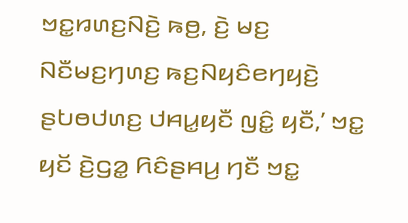ꤠꤢ꤭ꤙꤛꤢ꤬ꤡꤢꤧ꤬ ꤒꤥ꤬, ꤢꤧ꤬ ꤗꤢ꤬ ꤡꤢꤪꤗꤢ꤬ꤚꤛꤢ꤬ ꤒꤢ꤬ꤡꤟꤢꤨꤕꤚꤟꤢꤧ꤬ ꤔꤝꤥꤓꤛꤢ꤬ ꤓꤌꤣ꤭ꤟꤢꤪ ꤜꤢꤨ꤭ ꤟꤢꤪ,’ ꤠꤢ꤭ ꤟꤢꤩ ꤢꤧ꤬ꤞꤤ꤭ ꤖꤢꤨꤔꤌꤣ꤬ ꤚꤢꤪ ꤠꤢ꤭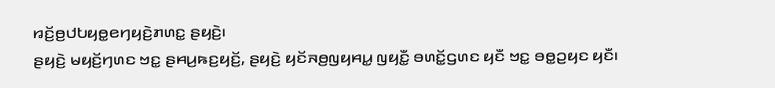ꤙꤢꤩ꤬ꤥ꤬ꤓꤝꤟꤥ꤭ꤕꤚꤟꤢꤧ꤬ꤊꤛꤢ꤭ ꤔꤟꤢꤧ꤬꤯
ꤔꤟꤢꤧ꤬ ꤗꤟꤢꤩ꤬ꤚꤛꤢ ꤠꤢ꤭ ꤔꤌꤣ꤬ꤒꤢ꤬ꤟꤢꤩ꤬, ꤔꤟꤢꤧ꤬ ꤟꤢꤩꤏꤥ꤬ꤜꤟꤌꤣ꤭ ꤜꤟꤢꤪ꤭ ꤋꤛꤢꤩ꤭ꤞꤛꤢ ꤟꤢꤪ ꤠꤢ꤭ ꤋꤥ꤭ꤑꤟꤢ ꤟꤢꤪ꤯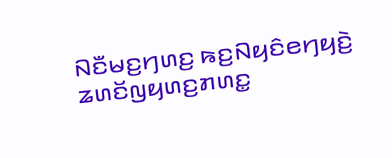ꤡꤢꤪꤗꤢ꤬ꤚꤛꤢ꤬ ꤒꤢ꤬ꤡꤟꤢꤨꤕꤚꤟꤢꤧ꤬ ꤘꤛꤢꤩꤜꤟꤛꤢ꤬ꤊꤛꤢ꤭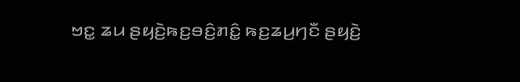ꤠꤢ꤭ ꤘꤣ ꤔꤟꤢꤧ꤬ꤒꤢ꤬ꤋꤢꤨ꤬ꤊꤢꤨ꤭ ꤒꤢ꤬ꤘꤣ꤬ꤚꤢꤪ ꤔꤟꤢꤧ꤬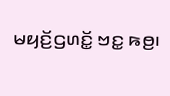ꤗꤟꤢꤩ꤬ꤞꤛꤢꤩ꤭ ꤠꤢ꤭ ꤒꤥ꤬꤯